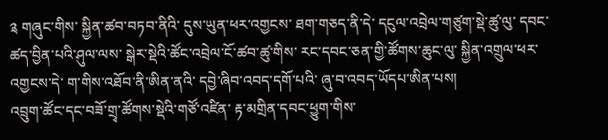༉ གཞུང་གིས་ སྐྱིན་ཚབ་བཏབ་ནིའི་ དུས་ཡུན་ཕར་འགྱངས་ ཐག་གཅད་ནི་དེ་ དངུལ་འབྲེལ་གཙུག་སྡེ་ཚུ་ལུ་ དབང་ཚད་བྱིན་པའི་ཤུལ་ལས་ སྒེར་སྡེའི་ཚོང་འབྲེལ་ངོ་ཚབ་ཚུ་གིས་ རང་དབང་ཅན་གྱི་ཚོགས་ཆུང་ལུ་ སྐྱིན་འགྲུལ་ཕར་འགྱངས་དེ་ ག་གིས་འཐོབ་ནི་ཨིན་ནའི་ དབྱེ་ཞིབ་འབད་དགོ་པའི་ ཞུ་བ་འབད་ཡོདཔ་ཨིན་པས།
འབྲུག་ཚོང་དང་བཟོ་གྲྭ་ཚོགས་སྡེའི་གཙོ་འཛིན་ རྟ་མགྲིན་དབང་ཕྱུག་གིས་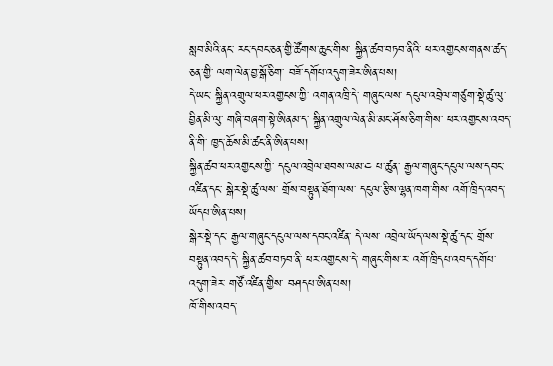སླབ་མིའི་ནང་ རང་དབང་ཅན་གྱི་ཚོགས་ཆུང་གིས་ སྐྱིན་ཚབ་བཏབ་ནིའི་ ཕར་འགྱངས་གནས་ཚད་ཅན་གྱི་ ལག་ལེན་བྱ་སྒོ་ཅིག་ བཟོ་དགོཔ་འདུག་ཟེར་ཨིན་པས།
དེ་ཡང་ སྐྱིན་འགྲུལ་ཕར་འགྱངས་ཀྱི་ འགན་འཁྲི་དེ་ གཞུང་ལས་ དངུལ་འབྲེལ་གཙུག་སྡེ་ཚུ་ལུ་ བྱིན་མི་ལུ་ གཞི་བཞག་སྟེ་ཨིནམ་ད་ སྐྱིན་འགྲུལ་ལེན་མི་མང་ཤོས་ཅིག་གིས་ ཕར་འགྱངས་འབད་ནི་གི་ ཁྱད་ཆོས་མི་ཚང་ནི་ཨིན་པས།
སྐྱིན་ཚབ་ཕར་འགྱངས་ཀྱི་ དངུལ་འབྲེལ་ཐབས་ལམ་༤ པ་ཚུན་ རྒྱལ་གཞུང་དངུལ་ལས་དབང་འཛིན་དང་ སྒེར་སྡེ་ཚུ་ལས་ གྲོས་བསྟུན་ཐོག་ལས་ དངུལ་རྩིས་ལྷན་ཁག་གིས་ འགོ་ཁྲིད་འབད་ཡོདཔ་ཨིན་པས།
སྒེར་སྡེ་དང་ རྒྱལ་གཞུང་དངུལ་ལས་དབང་འཛིན་ དེ་ལས་ འབྲེལ་ཡོད་ལས་སྡེ་ཚུ་དང་ གྲོས་བསྟུན་འབད་དེ་ སྐྱིན་ཚབ་བཏབ་ནི་ ཕར་འགྱངས་དེ་ གཞུང་གིས་ར་ འགོ་ཁྲིདཔ་འབད་དགོཔ་འདུག་ཟེར་ གཙོ་འཛིན་གྱིས་ བཤདཔ་ཨིན་པས།
ཁོ་གིས་འབད་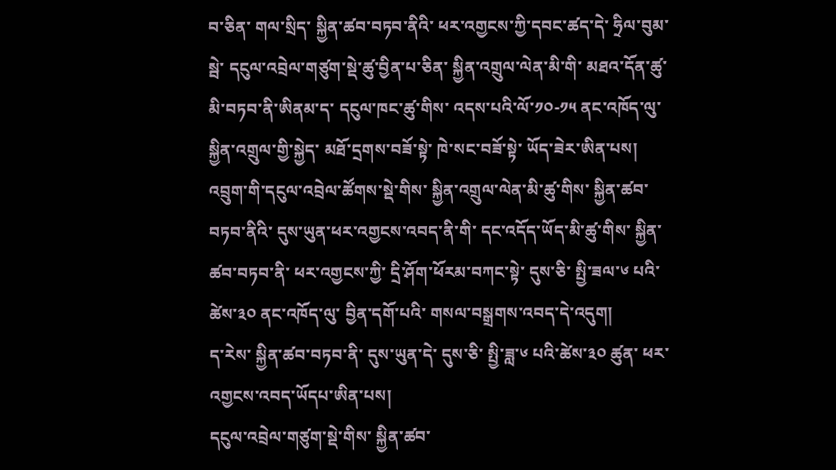བ་ཅིན་ གལ་སྲིད་ སྐྱིན་ཚབ་བཏབ་ནིའི་ ཕར་འགྱངས་ཀྱི་དབང་ཚད་དེ་ ཧྲིལ་བུམ་སྦེ་ དངུལ་འབྲེལ་གཙུག་སྡེ་ཚུ་བྱིན་པ་ཅིན་ སྐྱིན་འགྲུལ་ལེན་མི་གི་ མཐའ་དོན་ཚུ་ མི་བཏབ་ནི་ཨིནམ་ད་ དངུལ་ཁང་ཚུ་གིས་ འདས་པའི་ལོ་༡༠-༡༥ ནང་འཁོད་ལུ་ སྐྱིན་འགྲུལ་གྱི་སྐྱེད་ མཐོ་དྲགས་བཟོ་སྟེ་ ཁེ་སང་བཟོ་སྟེ་ ཡོད་ཟེར་ཨིན་པས།
འབྲུག་གི་དངུལ་འབྲེལ་ཚོགས་སྡེ་གིས་ སྐྱིན་འགྲུལ་ལེན་མི་ཚུ་གིས་ སྐྱིན་ཚབ་བཏབ་ནིའི་ དུས་ཡུན་ཕར་འགྱངས་འབད་ནི་གི་ དང་འདོད་ཡོད་མི་ཚུ་གིས་ སྐྱིན་ཚབ་བཏབ་ནི་ ཕར་འགྱངས་ཀྱི་ དྲི་ཤོག་ཕོརམ་བཀང་སྟེ་ དུས་ཅི་ སྤྱི་ཟལ་༦ པའི་ཚེས་༣༠ ནང་འཁོད་ལུ་ བྱིན་དགོ་པའི་ གསལ་བསྒྲགས་འབད་དེ་འདུག།
ད་རེས་ སྐྱིན་ཚབ་བཏབ་ནི་ དུས་ཡུན་དེ་ དུས་ཅི་ སྤྱི་ཟླ་༦ པའི་ཚེས་༣༠ ཚུན་ ཕར་འགྱངས་འབད་ཡོདཔ་ཨིན་པས།
དངུལ་འབྲེལ་གཙུག་སྡེ་གིས་ སྐྱིན་ཚབ་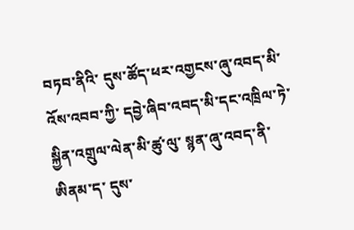བཏབ་ནིའི་ དུས་ཚོད་ཕར་འགྱངས་ཞུ་འབད་མི་ འོས་འབབ་ཀྱི་ དབྱེ་ཞིབ་འབད་མི་དང་འཁྲིལ་ཏེ་ སྐྱིན་འགྲུལ་ལེན་མི་ཚུ་ལུ་ སྙན་ཞུ་འབད་ནི་ཨིནམ་ད་ དུས་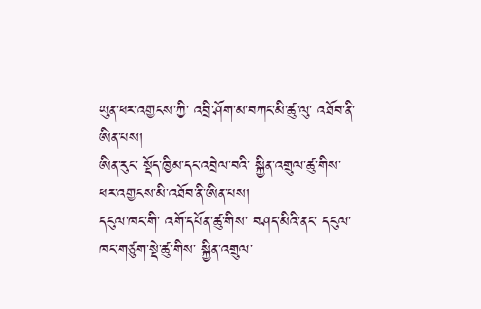ཡུན་ཕར་འགྱངས་ཀྱི་ འབྲི་ཤོག་མ་བཀང་མི་ཚུ་ལུ་ འཐོབ་ནི་ཨིན་པས།
ཨིན་རུང་ སྡོད་ཁྱིམ་དང་འབྲེལ་བའི་ སྐྱིན་འགྲུལ་ཚུ་གིས་ ཕར་འགྱངས་མི་འཐོབ་ནི་ཨིན་པས།
དངུལ་ཁང་གི་ འགོ་དཔོན་ཚུ་གིས་ བཤད་མིའི་ནང་ དངུལ་ཁང་གཙུག་སྡེ་ཚུ་གིས་ སྐྱིན་འགྲུལ་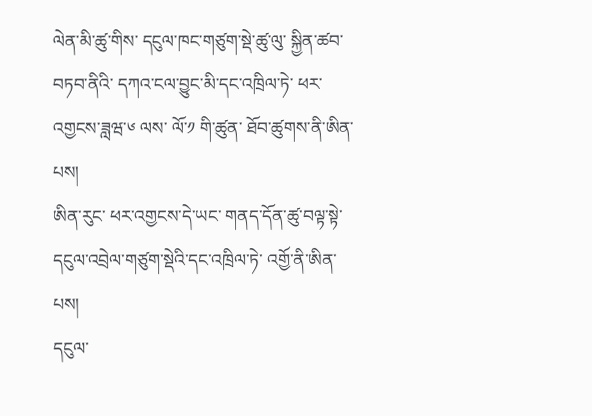ལེན་མི་ཚུ་གིས་ དངུལ་ཁང་གཙུག་སྡེ་ཚུ་ལུ་ སྐྱིན་ཚབ་བཏབ་ནིའི་ དཀའ་ངལ་བྱུང་མི་དང་འཁྲིལ་ཏེ་ ཕར་འགྱངས་ཟླཝ་༦ ལས་ ལོ་༡ གི་ཚུན་ ཐོབ་ཚུགས་ནི་ཨིན་པས།
ཨིན་རུང་ ཕར་འགྱངས་དེ་ཡང་ གནད་དོན་ཚུ་བལྟ་སྟེ་ དངུལ་འབྲེལ་གཙུག་སྡེའི་དང་འཁྲིལ་ཏེ་ འགྱོ་ནི་ཨིན་པས།
དངུལ་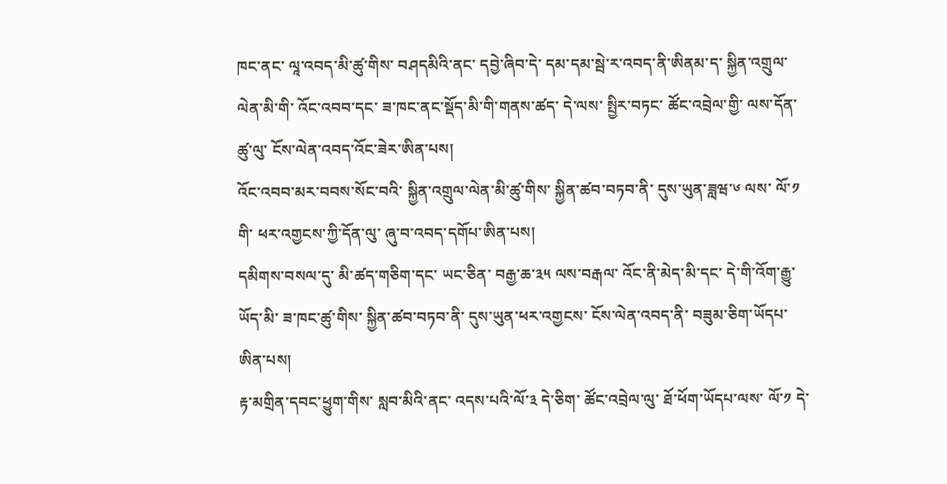ཁང་ནང་ ལཱ་འབད་མི་ཚུ་གིས་ བཤདམིའི་ནང་ དབྱེ་ཞིབ་དེ་ དམ་དམ་སྦེ་ར་འབད་ནི་ཨིནམ་ད་ སྐྱིན་འགྲུལ་ལེན་མི་གི་ འོང་འབབ་དང་ ཟ་ཁང་ནང་སྡོད་མི་གི་གནས་ཚད་ དེ་ལས་ སྤྱིར་བཏང་ ཚོང་འབྲེལ་གྱི་ ལས་དོན་ཚུ་ལུ་ ངོས་ལེན་འབད་འོང་ཟེར་ཨིན་པས།
འོང་འབབ་མར་བབས་སོང་བའི་ སྐྱིན་འགྲུལ་ལེན་མི་ཚུ་གིས་ སྐྱིན་ཚབ་བཏབ་ནི་ དུས་ཡུན་ཟླཝ་༦ ལས་ ལོ་༡ གི་ ཕར་འགྱངས་ཀྱི་དོན་ལུ་ ཞུ་བ་འབད་དགོཔ་ཨིན་པས།
དམིགས་བསལ་དུ་ མི་ཚད་གཅིག་དང་ ཡང་ཅིན་ བརྒྱ་ཆ་༣༥ ལས་བརྒལ་ འོང་ནི་མེད་མི་དང་ དེ་གི་འོག་རྒྱུ་ཡོད་མི་ ཟ་ཁང་ཚུ་གིས་ སྐྱིན་ཚབ་བཏབ་ནི་ དུས་ཡུན་ཕར་འགྱངས་ ངོས་ལེན་འབད་ནི་ བཟུམ་ཅིག་ཡོདཔ་ཨིན་པས།
རྟ་མགྲིན་དབང་ཕྱུག་གིས་ སླབ་མིའི་ནང་ འདས་པའི་ལོ་༣ དེ་ཅིག་ ཚོང་འབྲེལ་ལུ་ ཐོ་ཕོག་ཡོདཔ་ལས་ ལོ་༡ དེ་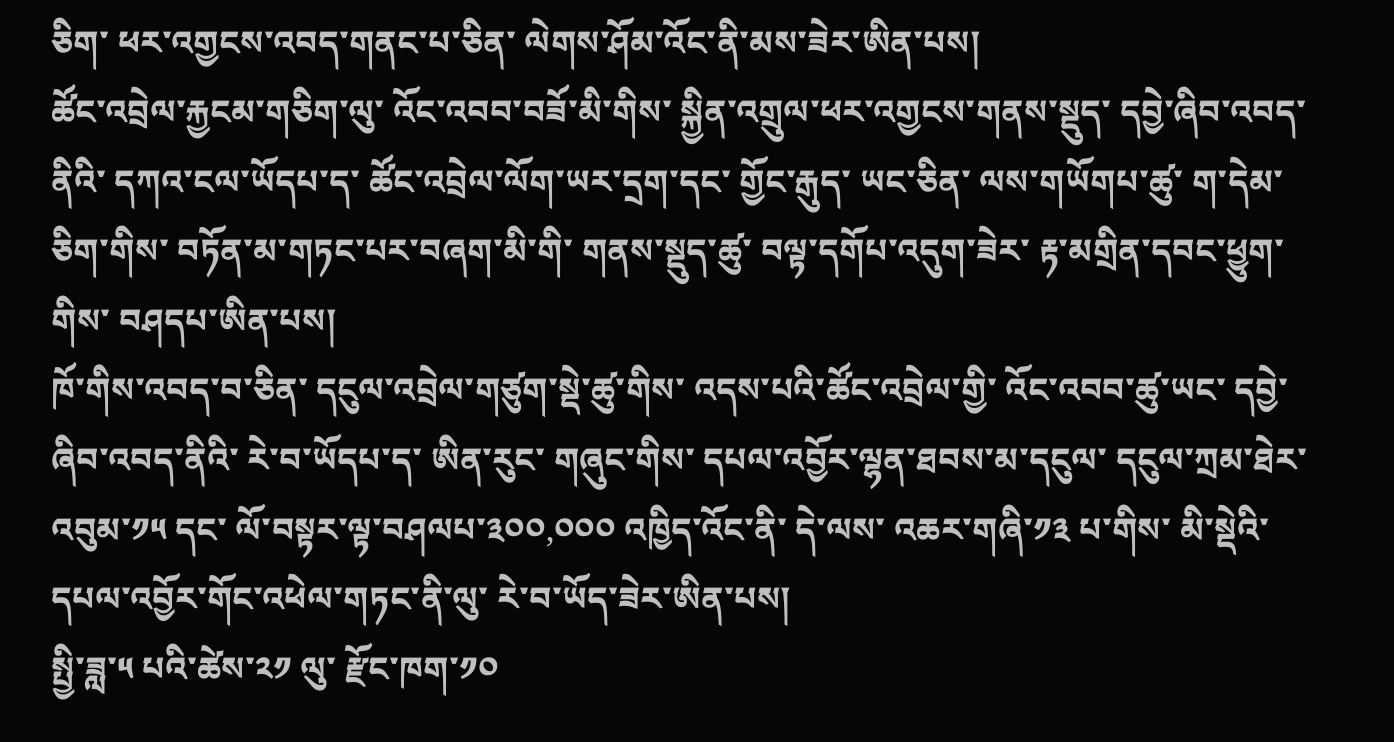ཅིག་ ཕར་འགྱངས་འབད་གནང་པ་ཅིན་ ལེགས་ཤོམ་འོང་ནི་མས་ཟེར་ཨིན་པས།
ཚོང་འབྲེལ་རྐྱངམ་གཅིག་ལུ་ འོང་འབབ་བཟོ་མི་གིས་ སྐྱིན་འགྲུལ་ཕར་འགྱངས་གནས་སྡུད་ དབྱེ་ཞིབ་འབད་ནིའི་ དཀའ་ངལ་ཡོདཔ་ད་ ཚོང་འབྲེལ་ལོག་ཡར་དྲག་དང་ གྱོང་རྒུད་ ཡང་ཅིན་ ལས་གཡོགཔ་ཚུ་ ག་དེམ་ཅིག་གིས་ བཏོན་མ་གཏང་པར་བཞག་མི་གི་ གནས་སྡུད་ཚུ་ བལྟ་དགོཔ་འདུག་ཟེར་ རྟ་མགྲིན་དབང་ཕྱུག་གིས་ བཤདཔ་ཨིན་པས།
ཁོ་གིས་འབད་བ་ཅིན་ དངུལ་འབྲེལ་གཙུག་སྡེ་ཚུ་གིས་ འདས་པའི་ཚོང་འབྲེལ་གྱི་ འོང་འབབ་ཚུ་ཡང་ དབྱེ་ཞིབ་འབད་ནིའི་ རེ་བ་ཡོདཔ་ད་ ཨིན་རུང་ གཞུང་གིས་ དཔལ་འབྱོར་ལྷན་ཐབས་མ་དངུལ་ དངུལ་ཀྲམ་ཐེར་འབུམ་༡༥ དང་ ལོ་བསྟར་ལྟ་བཤལཔ་༣༠༠,༠༠༠ འཁྱིད་འོང་ནི་ དེ་ལས་ འཆར་གཞི་༡༣ པ་གིས་ མི་སྡེའི་དཔལ་འབྱོར་གོང་འཕེལ་གཏང་ནི་ལུ་ རེ་བ་ཡོད་ཟེར་ཨིན་པས།
སྤྱི་ཟླ་༥ པའི་ཚེས་༢༡ ལུ་ རྫོང་ཁག་༡༠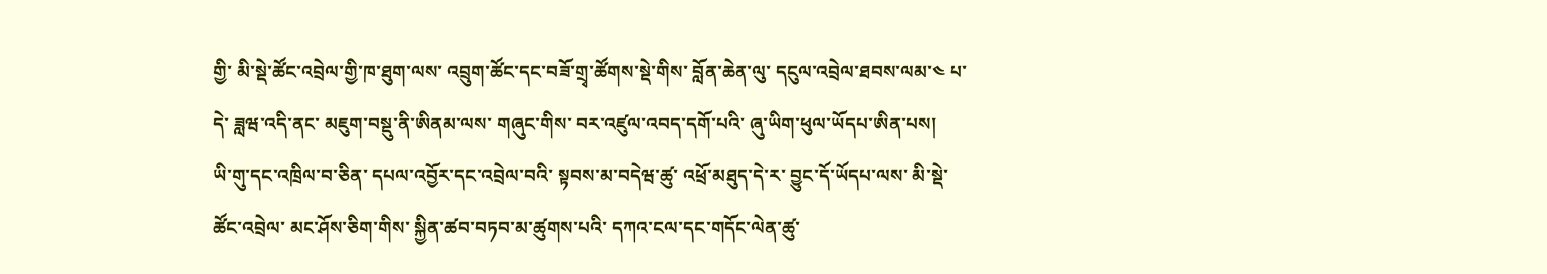གྱི་ མི་སྡེ་ཚོང་འབྲེལ་གྱི་ཁ་ཐུག་ལས་ འབྲུག་ཚོང་དང་བཟོ་གྲྭ་ཚོགས་སྡེ་གིས་ བློན་ཆེན་ལུ་ དངུལ་འབྲེལ་ཐབས་ལམ་༤ པ་དེ་ ཟླཝ་འདི་ནང་ མཇུག་བསྡུ་ནི་ཨིནམ་ལས་ གཞུང་གིས་ བར་འཛུལ་འབད་དགོ་པའི་ ཞུ་ཡིག་ཕུལ་ཡོདཔ་ཨིན་པས།
ཡི་གུ་དང་འཁྲིལ་བ་ཅིན་ དཔལ་འབྱོར་དང་འབྲེལ་བའི་ སྟབས་མ་བདེཝ་ཚུ་ འཕྲོ་མཐུད་དེ་ར་ བྱུང་དོ་ཡོདཔ་ལས་ མི་སྡེ་ཚོང་འབྲེལ་ མང་ཤོས་ཅིག་གིས་ སྐྱིན་ཚབ་བཏབ་མ་ཚུགས་པའི་ དཀའ་ངལ་དང་གདོང་ལེན་ཚུ་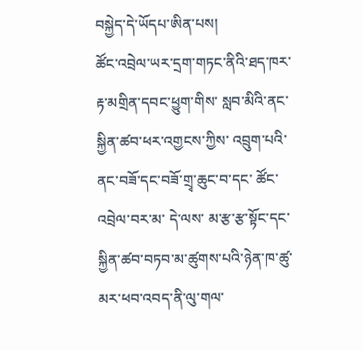བསྐྱེད་དེ་ཡོདཔ་ཨིན་པས།
ཚོང་འབྲེལ་ཡར་དྲག་གཏང་ནིའི་ཐད་ཁར་ རྟ་མགྲིན་དབང་ཕྱུག་གིས་ སླབ་མིའི་ནང་ སྐྱིན་ཚབ་ཕར་འགྱངས་ཀྱིས་ འབྲུག་པའི་ ནང་བཟོ་དང་བཟོ་གྲྭ་ཆུང་བ་དང་ ཚོང་འབྲེལ་བར་མ་ དེ་ལས་ མ་རྩ་རྩ་སྟོང་དང་ སྐྱིན་ཚབ་བཏབ་མ་ཚུགས་པའི་ཉེན་ཁ་ཚུ་ མར་ཕབ་འབད་ནི་ལུ་གལ་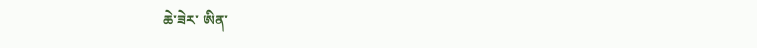ཆེ་ཟེར་ ཨིན་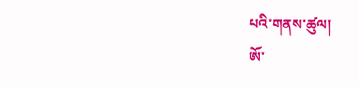པའི་གནས་ཚུལ།
ཨོ་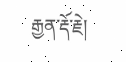རྒྱན་རྡོ་རྗེ།